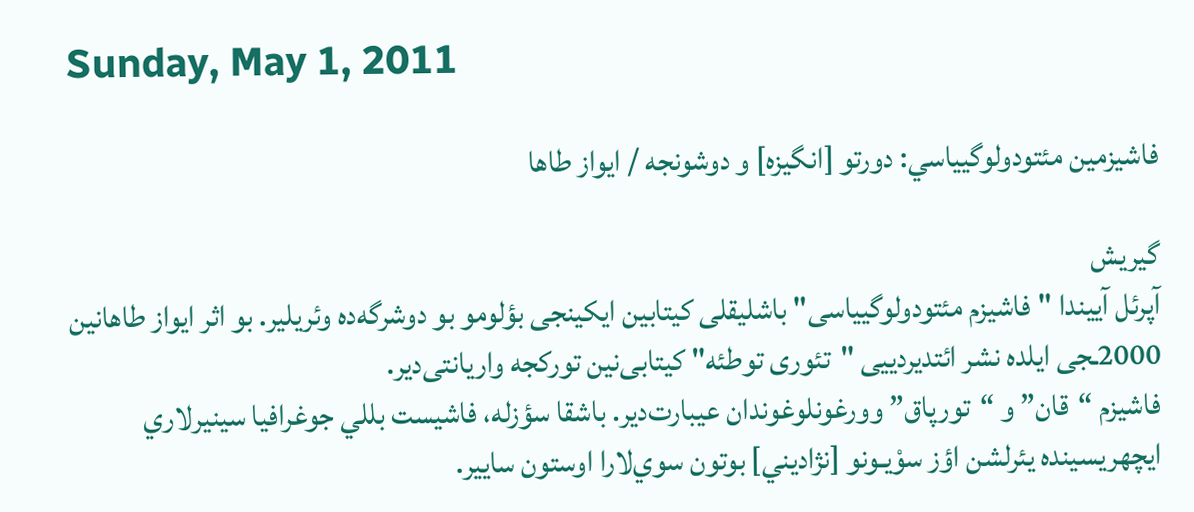Sunday, May 1, 2011

فاشيزمين مئتودولوگيياسي: دورتو [انگیزه] و دوشونجه / ایواز طاها

گیریش
آپرئل آییندا "فاشیزم مئتودولوگییاسی" باشلیقلی کیتابین ایکینجی بؤلومو بو دوشرگه‌ده وئریلیر. بو اثر ایواز طاهانین 2000ـجی ایلده نشر ائتدیردییی "تئوری توطئه" کیتابی‌نین تورکجه واریانتی‌دیر.
فاشيزم “قان” و “تورپاق” وورغونلوغوندان عيبارت‌دير. باشقا سؤزله، فاشيست بللي جوغرافيا سينيرلاري ايچهریسینده يئرلشن اؤز سوْيـونو [نژاديني] بوتون سوي‌لارا اوستون ساییر.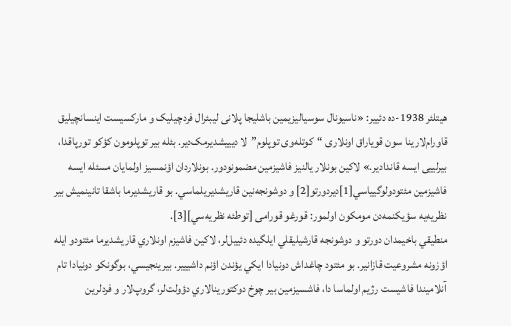هیتلئر 1938-ده دئییر: «ناسیونال سوسیالیزیمین باشلیجا پلانی لیبئرال فردچیلیک و مارکسیست اینسانچیلیق قاورام‌لارینا سون قویاراق اونلاری “کوتله‌وی توپلوم”لا دیییشدیرمک‌دیر. بئله بیر توپلومون کؤکو تورپاقدا، بیرلییی ایسه قاندادیر.» لاکين بونلار يالنيز فاشيزمين مضمونودور. بونلاردان اؤنمسيز اولمايان مسئله ايسه فاشيزمين مئتودولوگيياسي‌[1]ديردورتو[2] و دوشونجه‌نين قاريشديريلماسي. بو قاريشديرما باشقا تانینمیش بير نظريه‌يه سؤيکنمه‌دن مومکون اولمور: قورغو قورامی [توطئه نظريه‌سي][3].
منطيقي باخيمدان دورتو و دوشونجه قارشيليقلي ايلگيده دئييل‌لر، لاکين فاشيزم اونلاري قاريشديرما مئتودو ايله اؤزونه مشروعيت قازانير. بو مئتود چاغداش دونيادا ايکي يؤندن اؤنم داشييير. بيرينجيسي، بوگونکو دونيادا تام آنلاميندا فاشيست رژيم اولماسا دا، فاشسيزمين بير چوخ دوکتورينالاري دؤولت‌لر، گروپ‌لار و فردلرين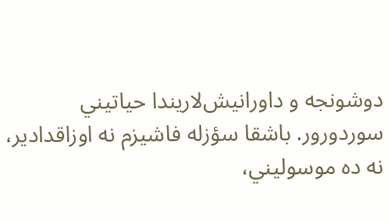دوشونجه و داورانيش‌لاريندا حياتيني سوردورور. باشقا سؤزله فاشيزم نه اوزاقدادیر،  نه ده موسوليني،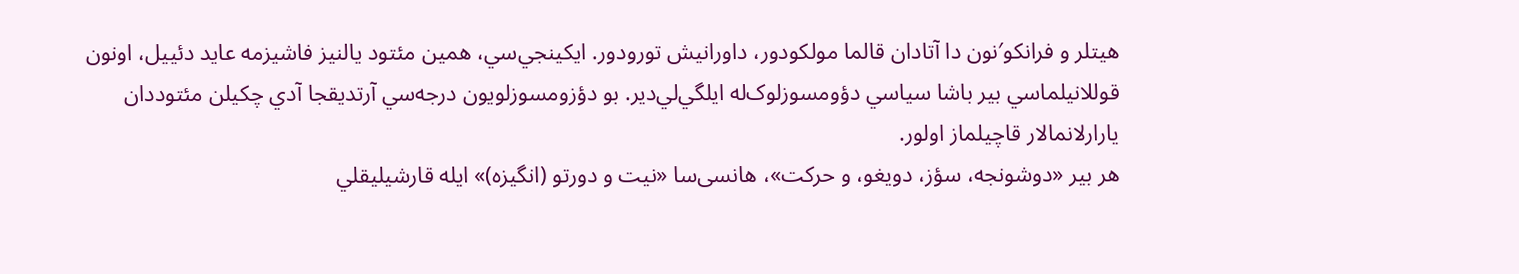هيتلر و فرانکو′نون دا آتادان قالما مولکودور، داورانيش تورودور. ايکينجي‌سي، همين مئتود يالنيز فاشيزمه عايد دئييل، اونون قوللانيلماسي بير باشا سياسي دؤومسوزلوک‌له ايلگي‌لي‌دير. بو دؤزومسوزلويون درجه‌سي آرتديقجا آدي چکيلن مئتوددان يارارلانمالار قاچيلماز اولور.
هر بير «دوشونجه، سؤز، دويغو، و حرکت»، هانسی‌سا «نيت و دورتو (انگيزه)» ایله قارشيليقلي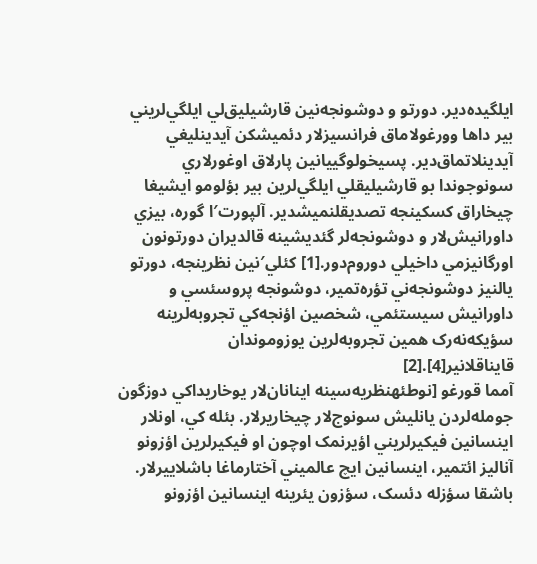ايلگيده‌دير. دورتو و دوشونجه‌نين قارشيليق‌لي ايلگي‌لريني بير داها وورغولاماق فرانسيزلار دئميشکن آيدينليغي آيدينلاتماق‌دير. پسيخولوگيیانين پارلاق اوغورلاري سونوجوندا بو قارشيليقلي ايلگي‌لرين بير بؤلومو ايشيغا چيخاراق کسکينجه تصديقلنميشدير. آلپورت′ا گوره، بيزي داورانيش‌لار و دوشونجه‌لر گئديشينه قالديران دورتونون اورگانيزمي داخيلي دوروم‌دور.[1] کئلي‌′نين نظرينجه، دورتو يالنيز دوشونجه‌ني تؤره‌تمير، دوشونجه پروسئسي و داورانيش‌ سيستئمي، شخصين اؤنجه‌کي تجروبه‌لرينه سؤيکه‌نه‌رک همين تجروبه‌لرين يوزوموندان قايناقلانير[4].[2]
آمما قورغو [نوطئهنظريه‌سينه اينانان‌لار يوخاريداکي دوزگون جومله‌‌لردن‌ يانليش سونوج‌لار چيخاريرلار. بئله‌ کي، اونلار اينسانين فيکيرلريني اؤيرنمک اوچون او فيکيرلرين اؤزونو آناليز ائتمير، اينسانين ایچ عالميني آختارماغا باشلاييرلار. باشقا سؤزله دئسک، سؤزون يئرينه اينسانين اؤزونو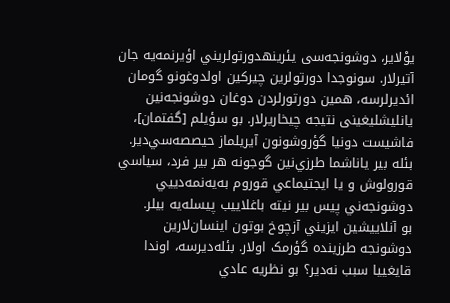یوْلایر، دوشونجه‌سی یئرینهدورتولريني اؤيرنمه‌يه جان آتيرلار. سونوجدا دورتولرين چيرکين اولدوغونو گومان ائديرلرسه، همين دورتورلردن دوغان دوشونجه‌نين يانليشلیغینی نتيجه چيخاريرلار. بو سؤیلم [گفتمان]، فاشيست دونيا گؤروشونون آيريلماز حيصصه‌سي‌دير. بئله بير ياناشما طرزي‌نين گوجونه هر بير فرد، سياسي قورولوش و يا ايجتيماعي قوروم به‌يه‌نمه‌دييي دوشونجه‌ني پيس بير نيته باغلاييب پيسله‌يه بيلر.
بو آنلاييشين ايزيني آزچوخ بوتون اينسان‌لارين دوشونجه طرزينده گؤرمک اولار. بئله‌ديرسه، اوندا قايغييا سبب نه‌دير؟ بو نظريه عادي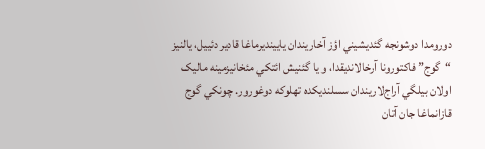دورومدا دوشونجه گئديشيني اؤز آخاريندان يايينديرماغا قادير دئييل، يالنيز “گوج” فاکتورونا آرخالانديقدا، و يا گئنيش ائتکي مئخانيزمينه ماليک اولان بيلگي آراج‌لاريندان سسلنديکده تهلوکه دوغورور. چونکي گوج قازانماغا جان آتان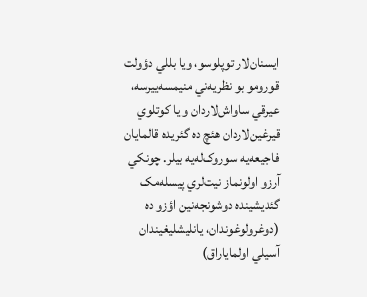ایسنان‌لار توپلوسو، ویا بللي دؤولت قورومو بو نظريه‌ني منيمسه‌ييرسه، عيرقي ساواش‌لاردان و يا کوتلوي قيرغين‌لاردان هئچ ده گئريده قالمايان فاجيعه‌يه سوروک‌له‌يه بيلر. چونکي آرزو اولونماز نيت‌لري پيسله‌مک گئديشينده دوشونجه‌نين اؤزو ده (دوغرولوغوندان، يانليشليغيندان آسيلي اولمايا‌راق)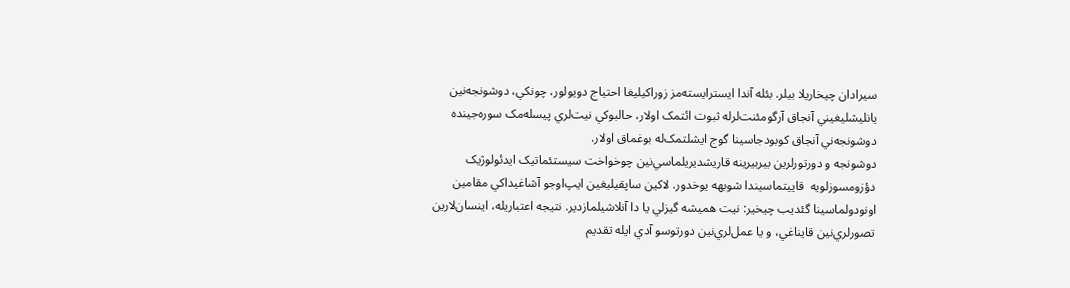سيرا‌دان چيخاريلا بيلر. بئله آندا ايسترايسته‌مز زوراکيليغا احتياج دويولور، چونکي، دوشونجه‌نين يانليشليغيني آنجاق آرگومئنت‌لرله ثبوت ائتمک اولار، حالبوکي نيت‌لري پيسله‌مک سوره‌جينده دوشونجه‌ني آنجاق کوبودجاسينا گوج ايشلتمک‌له بوغماق اولار.
دوشونجه و دورتورلرين بيربيرينه قاريشديريلماسي‌نین چوخواخت سيستئماتيک ايدئولوژيک دؤزومسوزلویه  قاييتماسيندا شوبهه يوخدور. لاکين ساپقيليغين ايپ‌اوجو آشاغيداکي مقامين اونودولماسينا گئديب چيخير: نيت هميشه گيزلي‌ يا دا آنلاشيلمازدير. نتيجه اعتباريله، اينسان‌لارين تصورلري‌نين‌ قايناغي، و يا عمل‌لري‌نين دورتوسو آدي ايله تقديم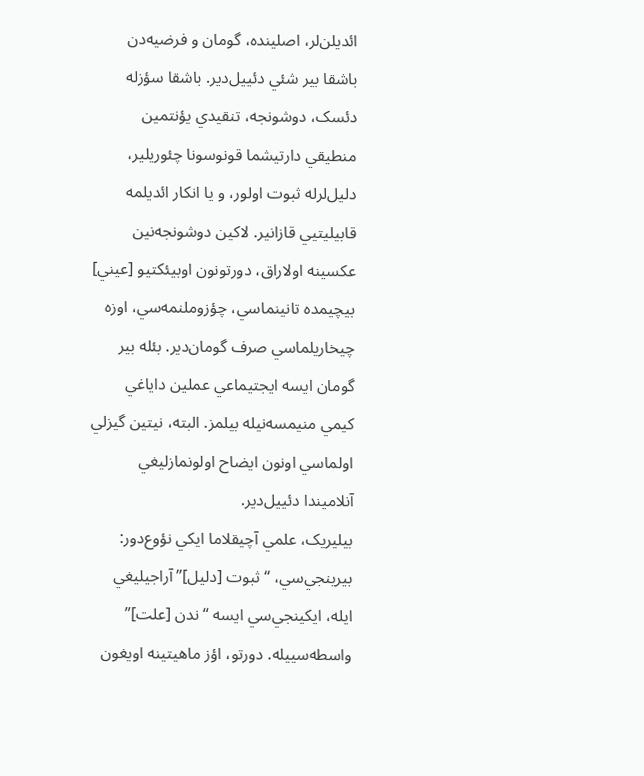ائديلن‌لر، اصلينده، گومان و فرضيه‌دن باشقا بير شئي دئييل‌دير. باشقا سؤزله دئسک، دوشونجه، تنقيدي یؤنتمین منطيقي دارتيشما قونوسونا چئوريلير، دليل‌لرله ثبوت اولور، و يا انکار ائديلمه قابيليتيي قازانير. لاکين دوشونجه‌نين عکسينه اولا‌راق، دورتونون اوبيئکتيو [عيني] بيچيمده تانينماسي، چؤزوملنمه‌سي، اوزه چيخاريلماسي صرف گومان‌دير. بئله بير گومان ايسه ايجتيماعي عملين داياغي کيمي منيمسه‌نيله بيلمز. البته، نيتين گيزلي اولماسي اونون ايضاح اولونمازليغي آنلاميندا دئييل‌دير.
بيليريک، علمي آچيقلاما ايکي نؤوع‌دور:  بيرينجي‌سي، “ثبوت [دليل]” آراجيليغي ايله، ايکينجي‌سي ايسه “ندن [علت]” واسطه‌سييله. دورتو، اؤز ماهيتينه اويغون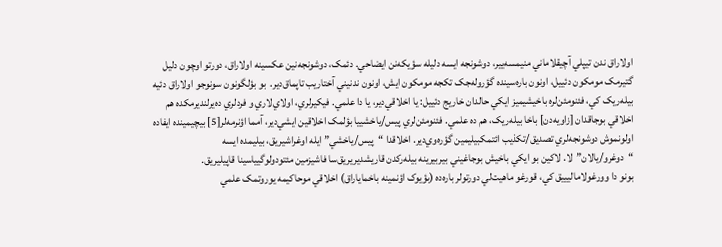اولا‌راق ندن تيپلي آچيقلاماني منيمسه‌يير، دوشونجه ايسه دليله سؤيکه‌نن ايضاحي. دئمک، دوشونجه‌نين عکسينه اولا‌راق، دورتو اوچون دليل گتيرمک مومکون دئييل، اونون باره‌سينده گؤروله‌جک تکجه مومکون ايش، اونون ندنيني آختاريب تاپماق‌دير.  بو بؤلگونون سونوجو اولاراق دئيه بيله‌ريک کي، فئنومئن‌لره باخيشيميز ايکي حالدان خاريج دئييل: يا اخلاقي‌دير، يا دا علمي. فيکيرلري، اولاي‌لاري و فردلري ده‌يرلنديرمکده هم اخلاقي بوجاقدان [زاویه‌دن] باخا بيله‌ريک، هم ده علمي. فئنومئن‌لري پيس/ياخشييا بؤلمک اخلاقين ايشي‌دير، آمما اؤنرمه‌لر[5] بيچيمينده ايفاده اولونموش دوشونجه‌لري تصديق/تکذيب ائتمکبیلیمين گؤره‌وي‌دير. اخلاقدا “پيس/ياخشي” ايله اوغراشيريق، بیلیمده ايسه “دوغرو/يالان”لا. لاکين بو ايکي باخيش بوجاغيني بيربيرينه بيله‌رکدن قاريشديريريق‌سا فاشيزمين مئتودولوگيياسينا قاپيليريق.
بونو دا وورغولاماليييق کي، قورغو ماهيت‌لي دورتولر باره‌ده (بؤيوک اؤنمينه باخمايا‌راق) اخلاقي موحاکيمه يوروتمک علمي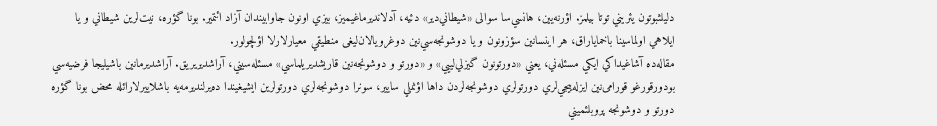دليلثبوتون يئريني توتا بيلمز. اؤرنه‌یین، هانسي‌سا سوالی «شيطاني‌دير» دئيه، آدلانديرماغيميز، بيزي اونون جاوابيندان آزاد ائتمير. بونا گؤره، نيت‌لرين شيطاني و يا ايلاهي اولماسينا باخمايا‌راق، هر اينسانين سؤزونون و يا دوشونجه‌سي‌نين دوغرويالان‌لیغی منطيقي معيارلارلا اؤلچولور.
مقاله‌ده آشاغيداکي ايکي مسئله‌ني، يعني «دورتونون گيزلي‌لييي» و «دورتو و دوشونجه‌نين قاريشديريلماسي» مسئله‌سيني، آراشديريريق. آراشديرمانين باشيليجا فرضيه‌سي بودورقورغو قورامی‌نین ايزله‌ييجي‌لري دورتولري دوشونجه‌لردن داها اؤنملي سايير، سونرا دوشونجه‌‌لري دورتولرين ايشيغيندا ده‌يرلنديرمه‌يه باشلاييرلارائله محض بونا گؤره دورتو و دوشونجه پروبلئميني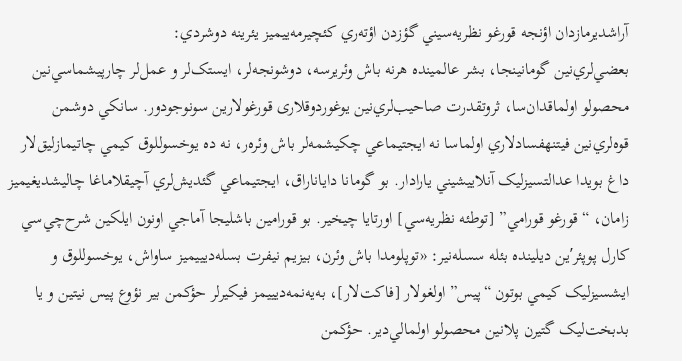آراشديرمازدان اؤنجه قورغو نظريه‌سيني گؤزدن اؤته‌ري کئچيرمه‌ييميز يئرينه دوشردي:
بعضي‌لري‌نين گومانينجا، بشر عالمينده هرنه باش وئريرسه، دوشونجه‌لر، ايستک‌لر‌ و عمل‌لر چارپيشماسي‌‌نين محصولو اولماقدان‌سا، ثروتقدرت صاحيب‌لري‌نين یوغوردوقلاری قورغولارين سونوجودور. سانکي دوشمن قوه‌لري‌نين فيتنهفسادلاري‌ اولماسا نه ايجتيماعي چکيشمه‌لر باش وئره‌ر، نه ده يوخسوللوق کيمي چاتيمازليق‌لار داغ بويدا عدالتسيزليک آنلاييشيني يارادار. بو گومانا دايانا‌راق، ايجتيماعي گئديش‌لري آچيقلاماغا چاليشديغيميز زامان، “قورغو قورامي” [توطئه نظريه‌سي] اورتايا چيخير. بو قورامين باشليجا آماجي اونون ايلکين شرح‌چي‌سي‌ کارل پوپئر′ين ديلينده بئله سسله‌نير: «توپلومدا باش وئرن، بيزيم نيفرت بسله‌دیییمیز ساواش، یوخسوللوق و ايشسيزليک کيمي بوتون “پيس” اولغولار [فاکت‌لار]، به‌يه‌نمه‌ديييمز فيکيرلر حؤکمن بير نؤوع پيس نيتين و يا بدبخت‌ليک گتيرن پلانين محصولو اولما‌لي‌دير. حؤکمن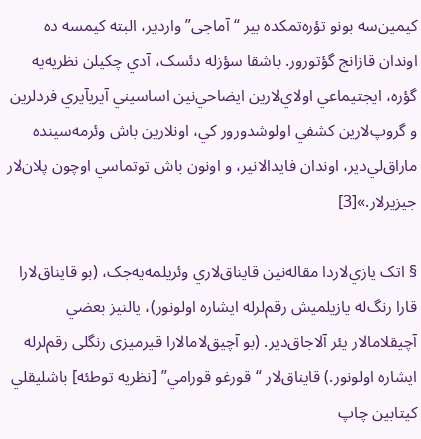کيمين‌سه بونو تؤره‌تمکده بير “آماجی” واردير، البته کيمسه ده اوندان قازانج گؤتورور. باشقا سؤزله دئسک، آدي چکيلن نظريه‌يه گؤره، ايجتيماعي اولاي‌لارين ايضاحي‌نين اساسيني آيريآيري فردلرين و گروپ‌لارين کشفي اولوشدورور کي، اونلارين باش وئرمه‌سينده ماراق‌لي‌دير، اوندان فايدا‌لانير، و اونون باش توتماسي اوچون پلان‌لار جيزيرلار.»[3]

§ اتک يازي‌لاردا مقاله‌نين قايناق‌لاري وئريلمه‌يه‌جک، (بو قایناق‌لارا قارا رنگ‌له یازیلمیش رقم‌لرله ایشاره اولونور)، يالنيز بعضي آچيقلامالار يئر آلاجاق‌دیر. (بو آچیق‌لامالارا قیرمیزی رنگلی رقم‌لرله ایشاره اولونور.) قايناق‌لار “قورغو قورامي” [نظريه توطئه] باشليقلي کيتابين چاپ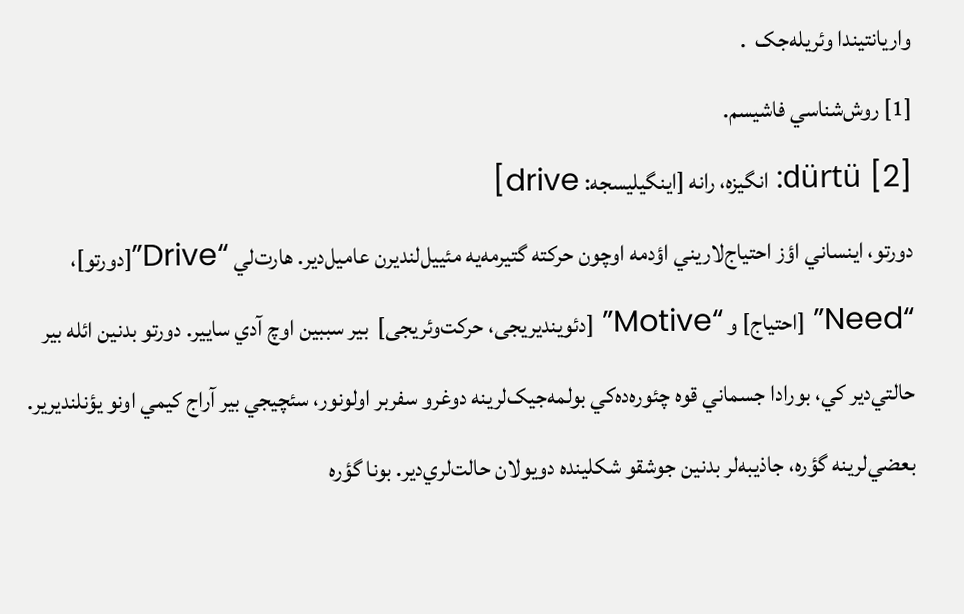واريانتيندا وئريله‌جک  .
[1] روش‌شناسي فاشيسم.
dürtü [2]: انگيزه، رانه [اينگيليسجه: drive]
دورتو، ‌اينساني اؤز احتياج‌لاريني اؤدمه اوچون حرکته گتيرمه‌يه مئیيل‌لنديرن عامیل‌دير. هارت‌لي “Drive”[دورتو]، “Need” [احتياج] و “Motive” [دئویندیریجی، حرکت‌وئریجی]  بير سببين اوچ آدي ساییر. دورتو بد‌نين ائله بير حالتي‌دير کي، بورادا جسماني قوه چئوره‌ده‌کي بولمه‌جیک‌لرینه دوغرو سفربر اولونور، سئچيجي بير آراج کيمي اونو يؤنلنديرير. بعضي‌لرينه گؤره، جاذيبه‌لر بد‌نين جوشقو شکلينده دويولان حالت‌لري‌دير. بونا گؤره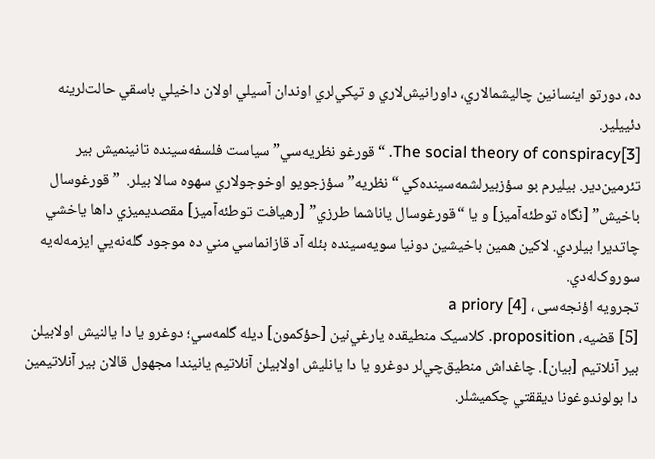ده، دورتو اينسانين چاليشمالاري، داورانيش‌لاري و تپکي‌لري اوندان آسيلي اولان داخيلي باسقي حالت‌لرينه دئييلير.
The social theory of conspiracy[3]. “قورغو نظريه‌سي‌” سیاست فلسفه‌سینده تانینمیش بیر تئرمین‌دیر. بیلیرم بو سؤزبيرلشمه‌سينده‌کي “نظريه” سؤزجويو اوخوجولاري سهوه سالا بيلر.  ”قورغوسال باخيش” [نگاه توطئه‌آميز] و يا “قورغوسال ياناشما طرزي” [رهيافت توطئه‌آميز] مقصديميزي داها ياخشي چاتديرا بيلردي. لاکين همين باخيشين دونيا سويه‌سينده بئله آد قازانماسي مني ده موجود گله‌نه‌يي ايزمه‌له‌يه سوروک‌له‌دي.
تجرویه اؤنجه‌سی ، a priory [4]
[5] قضيه، proposition. کلاسيک منطيقده يارغي‌نين [حؤکمون] ديله گلمه‌سي؛ دوغرو يا دا يالنيش اولابيلن بير آنلاتيم [بيان]. چاغداش منطيق‌چي‌لر دوغرو يا دا يانليش اولابيلن آنلاتيم يانيندا مجهول قالان بير آنلاتیمین دا بولوندوغونا ديققتي چکميشلر.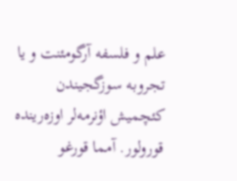علم و فلسفه آرگومئنت و يا تجروبه سوزگجيندن کئچميش اؤنرمه‌لر اوزه‌رينده قورولور. آمما قورغو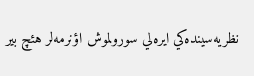نظريه‌سينده‌کي ايره‌لي سورولموش اؤنرمه‌لر هئچ بير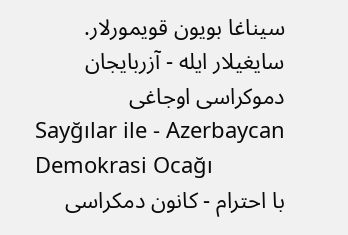سيناغا بويون قويمورلار.
سایغیلار ایله - آزربایجان دموکراسی اوجاغی
Sayğılar ile - Azerbaycan Demokrasi Ocağı
با احترام - کانون دمکراسی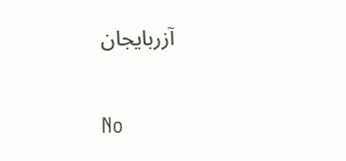آزربایجان

No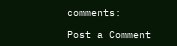comments:

Post a Comment